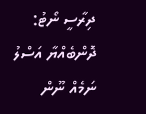ދިރާސީ ނޯޓު: ދޮންބެއްޔާ އަސްލު ނަމެއް ނޫން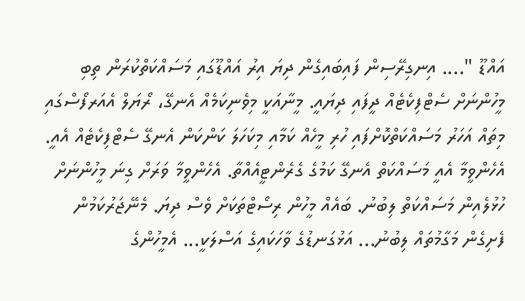އައްޑޫ ".... އިނގިރޭސިން ފައިބައިގެން ދިޔަ އިރު އައްޑޫގައި މަސައްކަތްކުރަން ތިބި މީހުންނަށް ސެޓްފިކެޓެއް ދީފައި ދިޔައީ. މީނާއަކީ މިވެނިކަމެއް އެނގޭ، ރޯޔަލް އެއަރފޯސްގައި މިތައް އަހަރު މަސައްކަތްކޮށްފައި ހުރި މީހެއް ކަމާއި މިކަހަލަ ކަންކަން އެނގޭ ސެޓްފިކެޓެއް އެއީ. އެހެންވީމާ އެއީ މަސައްކަތް އެނގޭ ކަމުގެ ގެރެންޓީއެއްތާ. އެހެންވީމާ ވަރަށް ގިނަ މީހުންނަށް ހުޅުލެއިން މަސައްކަތް ލިބުނު. ބައެއް މީހުން ރިސޯޓްތަކަށް ވެސް ދިޔަ. މެނޭޖަރުކަމުން ފެށިގެން މަގާމުތައް ލިބުނު... އަޅުގަނޑުގެ ވާހަކައިގެ އަސްލަކީ... އެމީހުންގެ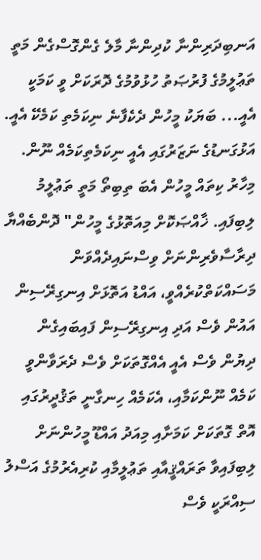އަނބިދަރިންނާ ކުދިންނާ މާލެ ގެންގޮސްގެން މަތީ ތަޢުލީމުގެ ފުރުޞަތު ހުޅުވުމުގެ ދޮރަކަށް ވީ ކަމަކީ އެއީ... ބަޔަކު މީހުން ދެކެފާނެ ނިކަމެތި ކަމެކޭ އެއީ. އަޅުގަނޑުގެ ނަޒަރުގައި އެއީ ނިކަމެތިކަމެއް ނޫން.  މިހާރު ކިތައް މީހުން އެބަ ތިބިތޯ މަތީ ތަޢުލީމު ލިބިފައި. ޚާއްޞަކޮށް މިއަތޮޅުގެ މީހުން" ދޮންބެއްޔާ ދިރާސާވެރިންނަށް ވިސްނައިދެއްވަން މަސައްކަތްކުރެއްވީ، އައްޑު އަތޮޅަށް އިނގިރޭސިން އައުން ވެސް އަދި އިނގިރޭސިން ފައިބައިގެން ދިޔުން ވެސް އެއީ އެއްގޮތަކަށް ވެސް ދެރަވާންވީ ކަމެއް ނޫންކަމާއި، އެކަމެއް ހިނގާނީ ތަޤުދީރުގައި އޮތް ގޮތަކަށް ކަމަށާއި މިއަދު އައްޑޫ މީހުންނަށް ލިބިފައިވާ ތަރައްޤީއާއި ތަޢުލީމާއި ކުރިއެރުމުގެ އަސްލު ސިއްރަކީ ވެސް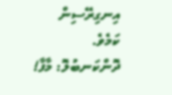އިނގިރޭސިން ކަމެވެ.
ދޮންކަނބުލޮ: މާފާ!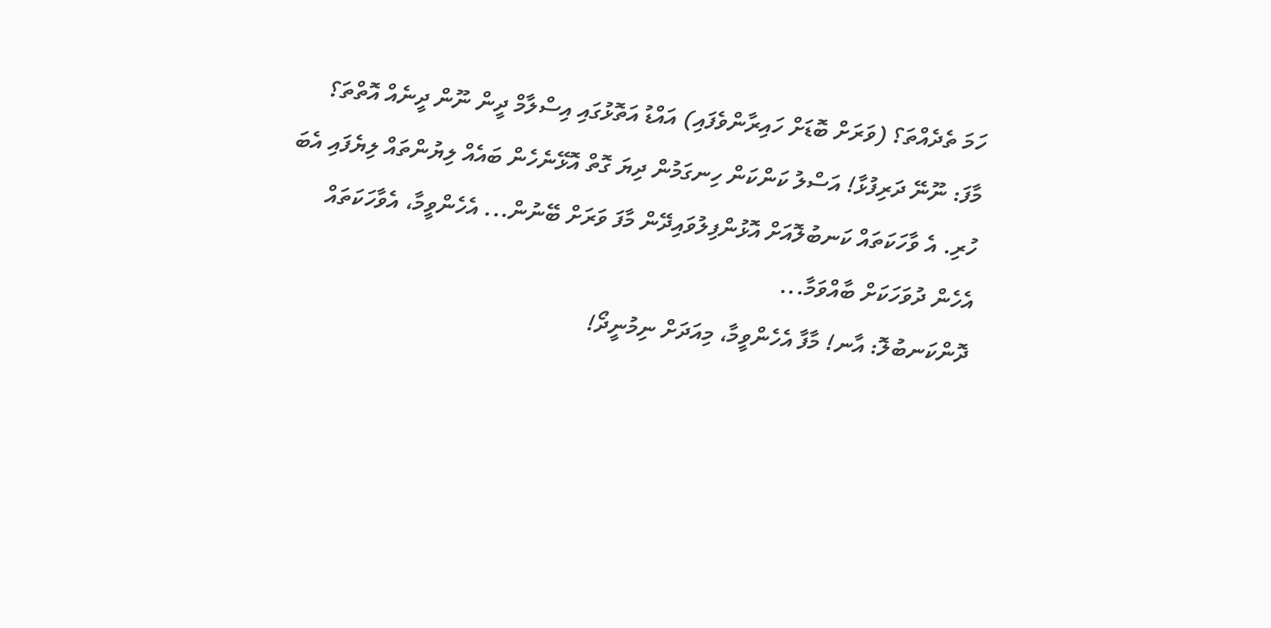ހަމަ ތެދެއްތަ؟ (ވަރަށް ބޮޑަށް ހައިރާންވެފައި) އައްޑު އަތޮޅުގައި އިސްލާމް ދީން ނޫން ދީނެއް އޮތްތަ؟
މާފަ: ނޫނޭ ދަރިފުޅާ! އަސްލު ކަންކަން ހިނގަމުން ދިޔަ ގޮތް އޮޅޭނެހެން ބައެއް ލިޔުންތައް ލިޔެފައި އެބަ ހުރި. އެ ވާހަކަތައް ކަނބުލޮއަށް އޮޅުންފިލުވައިދޭން މާފަ ވަރަށް ބޭނުން... އެހެންވީމާ، އެވާހަކަތައް އެހެން ދުވަހަކަށް ބާއްވަމާ...
ދޮންކަނބުލޮ: އާނ! މާފާ އެހެންވީމާ، މިއަދަށް ނިމުނީދޯ!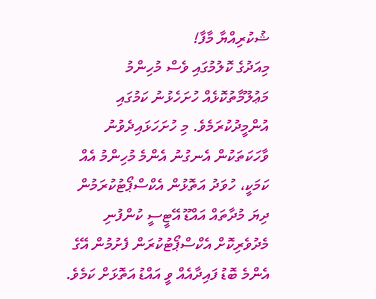ޝުކުރިއްޔާ މާފާ!
މިއަދުގެ ކޮލުމުގައި ވެސް މުހިންމު މަޢުލޫމާތުކޮޅެއް ހުށަހެޅުނު ކަމުގައި އުންމީދުކުރަމެވެ. މި ހުށަހަޅައިދެވުނު ވާހަކަތަކުން އެނގުނު އެންމެ މުހިންމު އެއް ކަމަކީ، ހުވަދު އަތޮޅުން އެކްސްޕޯޓުކުރަމުން ދިޔަ މުދާތައް އައްޑޫ އޭޓީސީ ކުންފުނި މެދުވެރިކޮށް އެކްސްޕޯޓުކުރަން ފެށުމުން އޭގެ އެންމެ ބޮޑު ފައިދާއެއް ވީ އައްޑު އަތޮޅަށް ކަމެވެ.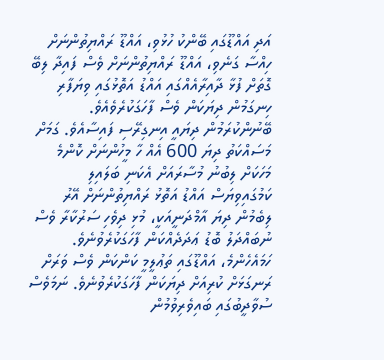އަދި އައްޑޫގައި ބޭންކު ހުޅުވި، އައްޑޫ ރައްޔިތުންނަށް ހިއްސާ ގަނެވި، އައްޑޫ ރައްޔިތުންނަށް ވެސް ފައިދާ ލިބޭ ގޮތަށް ފުޅާ ދާއިރާއެއްގައި އައްޑު އަތޮޅުގައި ވިޔަފާރި ހިނގަމުން ދިޔަކަން ވެސް ފާހަގަކުރެވެއެވެ. ބޭނުންކުރަމުން ދިޔައީ އިނގިރޭސި ފައިސާއެވެ. ގަމަށް މަސައްކަތު ދިޔަ 600 އެއް ހާ މީހުންނަށް ކޮންމެ މަހަކަށް ލިބުނު މުސާރައަށް އެކަނި ބަލައިލި ކަމުގައިވިޔަސް އައްޑު އަތޮޅު ރައްޔިތުންނަށް އޭރު ލިބެމުން ދިޔަ އާމްދަނީއަކީ، މުޅި ދިވެހި ސަރުކާރާ ވެސް ނުބައްދަލު ބޮޑު ޢަދަދެއްކަން ފާހަގަކުރެވުނެވެ. ހަމައެހެންމެ، އައްޑޫގައި ތަޢުލީމީ ކަންކަން ވެސް ވަރަށް ރަނގަޅަށް ކުރިއަށް ދިޔަކަން ފާހަގަކުރެވުނެވެ. ނަމަވެސް ސުވާދީބުގައި ބައިވެރިވުމުން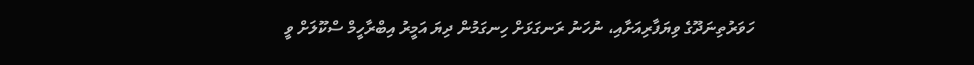ހަވަރުތިނަދޫގެ ވިޔަފާރިއަށާއި، ނުހަނު ރަނގަޅަށް ހިނގަމުން ދިޔަ އަމީރު އިބްރާހީމް ސްކޫލަށް ވީ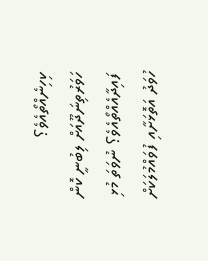ކިހިނެއްތޯއެވެ؟ ހަވަރުތިނަދޫއަށް ލިބުނީ ކޮން ފައިދާއެއްތޯއެވެ؟ ނުވަތަ މުޅި ހުވަދު އަތޮޅަށާއި ފުވައްމުލަކަށް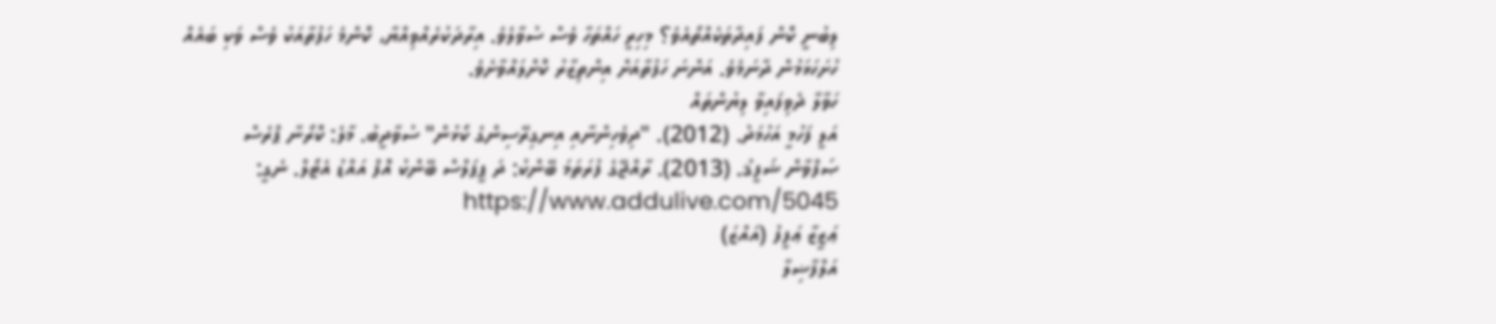ލިބުނީ ކޮން ފައިދާތަކެއްތޯއެވެ؟ މިހިރީ ހައްތަހާ ވެސް ސުވާލެވެ. އިރާދަކުރެއްވިއްޔާ، ކޮންމެ ހަފުތާއަކު ވެސް ވަކި ބައެއް ހުށަހަޅަމުން ދާނަމެވެ. އަންނަ ހަފުތާއަށް އިންތިޒާރު ކޮށްލައްވާށެވެ.
ހަވާލާ ދެވިފައިވާ ލިޔުންތައް
އަލީ ފަހުމީ އަހުމަދު. (2012). "ދިވެހިންނާއި އިނގިރޭސިންގެ ކޯޅުން" ސުވާދީބު. މާލެ: ކޮރޯނާ ޕްރެސް
ޞަފްވާން ޝަފީޤު. (2013). ރާއްޖޭގެ ފުރަތަމަ ބޭންކު: ދަ ޕީޕަލްސް ބޭންކު އޮފް އައްޑު އެޓޯލް. ނެގީ: https://www.addulive.com/5045
ޢަޒީޒާ ޢަފީފު (އައްޒަ)
އަލްފާޟިލާ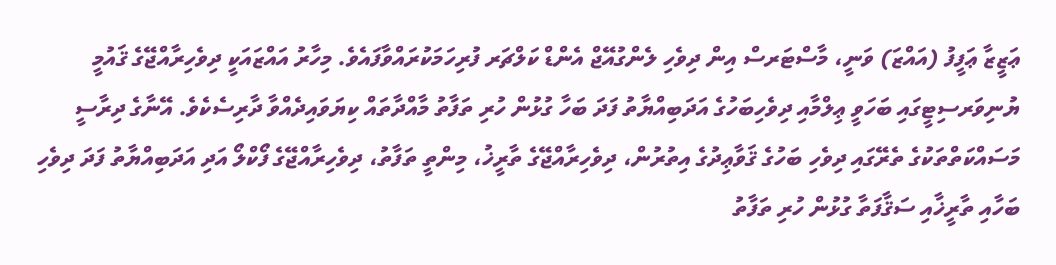ޢަޒީޒާ ޢަފީފު (އައްޒަ) ވަނީ، މާސްޓަރސް އިން ދިވެހި ލެންގުއޭޖް އެންޑް ކަލްޗަރ ފުރިހަމަކުރައްވާފައެވެ. މިހާރު އައްޒައަކީ ދިވެހިރާއްޖޭގެ ޤައުމީ ޔުނިވަރސިޓީގައި ބަހަވީ ޢިލްމާއި ދިވެހިބަހުގެ އަދަބިއްޔާތު ފަދަ ބަހާ ގުޅުން ހުރި ތަފާތު މާއްދާތައް ކިޔަވައިދެއްވާ ދާރިސެކެވެ. އޭނާގެ ދިރާސީ މަސައްކަތްތަކުގެ ތެރޭގައި ދިވެހި ބަހުގެ ޤަވާޢިދުގެ އިތުރުން، ދިވެހިރާއްޖޭގެ ތާރީޚު، މިންތީ ތަފާތު، ދިވެހިރާއްޖޭގެ ފޯކްލޯ އަދި އަދަބިއްޔާތު ފަދަ ދިވެހި ބަހާއި ތާރީޚާއި ސަޤާފަތާ ގުޅުން ހުރި ތަފާތު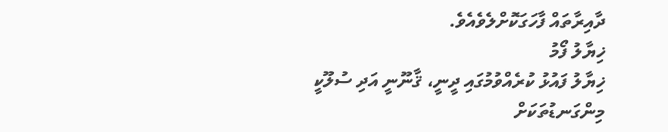ދާއިރާތައް ފާހަގަކޮށްލެވެއެވެ.
ޚިޔާލު ފޯމު
ޚިޔާލު ފައުޅު ކުރެއްވުމުގައި ދީނީ، ޤާނޫނީ އަދި ސުލޫކީ މިންގަނޑުތަކަށް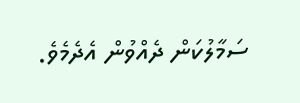ސަމާލުކަން ދެއްވުން އެދެމެވެ.